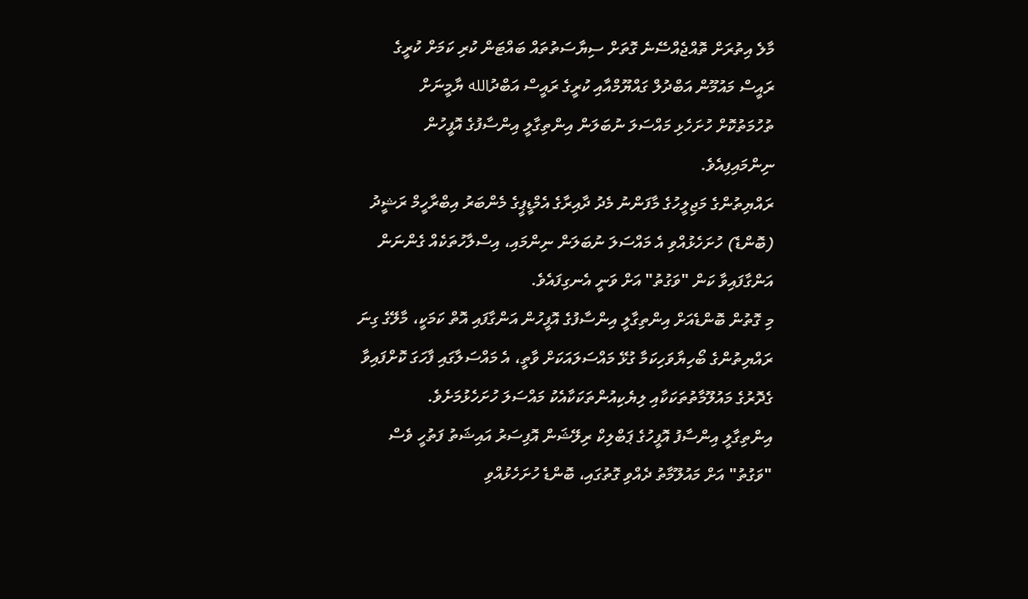މާލެ އިތުރަށް ތޮއްޖެއްސޭނެ ގޮތަށް ސިޔާސަތުތައް ބައްޓަން ކުރި ކަމަށް ކުރީގެ ރައީސް މައުމޫން އަބްދުލް ގައްޔޫމްއާއި ކުރީގެ ރައީސް އަބްދުالله ޔާމީނަށް ތުހުމަތުކޮށް ހުށަހެޅި މައްސަލަ ނުބަލަން އިންތިގާލީ އިންސާފުގެ އޮފީހުން ނިންމައިފިއެވެ.
ރައްޔިތުންގެ މަޖިލީހުގެ މާފަންނު މެދު ދާއިރާގެ އެމްޑީޕީގެ މެންބަރު އިބްރާހީމް ރަޝީދު (ބޮންޑެ) ހުށަހެޅުއްވި އެ މައްސަލަ ނުބަލަން ނިންމައި، އިސްލާހުތަކެއް ގެންނަން އަންގާފައިވާ ކަން "ވަގުތު" އަށް ވަނީ އެނގިފައެވެ.
މި ގޮތުން ބޮންޑެއަށް އިންތިގާލީ އިންސާފުގެ އޮފީހުން އަންގާފައި އޮތް ކަމަކީ، މާލޭގެ ގިނަ ރައްޔިތުންގެ ބޯހިޔާވަހިކަމާ ގުޅޭ މައްސަލައަކަށް ވާތީ، އެ މައްސަލާގައި ފާހަގަ ކޮށްފައިވާ ގެދޮރުގެ މައުލޫމާތުތަކަކާއި ލިޔެކިއުންތަކަކާއެކު މައްސަލަ ހުށަހެޅުމަށެވެ.
އިންތިގާލީ އިންސާފު އޮފީހުގެ ޕަބްލިކް ރިލޭޝަން އޮފިސަރު އައިޝަތު ފަތުހީ ވެސް "ވަގުތު" އަށް މައުލޫމާތު ދެއްވި ގޮތުގައި، ބޮންޑެ ހުށަހެޅުއްވި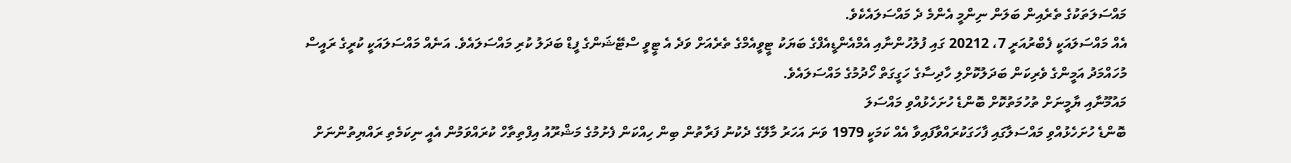މައްސަލަތަކުގެ ތެރެއިން ބަލަން ނިންމީ އެންމެ ދެ މައްސަލައެކެވެ.
އެއް މައްސަލައަކީ ފެބްރުއަރީ 7، 20212 ގައި ފުލުހުންނާއި އެމްއެންޑީއެފްގެ ބަޔަކު ޓީވީއެމްގެ ތެރެއަށް ވަދެ އެ ޓީވީ ސްޓޭޝަންގެ ފީޑް ބަދަލު ކުރި މައްސަލައެވެ. އަނެއް މައްސަލައަކީ ކުރީގެ ރައީސް މުހައްމަދު އަމީންގެ ވެރިކަން ބަދަލުކޮށްލި ހާދިސާގެ ހަގީގަތް ހޯދުމުގެ މައްސަލައެވެ.
މައުމޫނާއި ޔާމީނަށް ތުހުމަތުކޮށް ބޮންޑެ ހުށަހެޅުއްވި މައްސަލަ
ބޮންޑެ ހުށަހެޅުއްވި މައްސަލާގައި ފާހަގަކުރައްވާފައިވާ އެއް ކަމަކީ 1979 ވަނަ އަހަރު މާލޭގެ ދެކުނު ފަރާތުން ބިން ހިއްކަން ފެށުމުގެ މަޝްރޫއު އިފްތިތާހް ކުރައްވަމުން އެއީ ނިކަމެތި ރައްޔިތުންނަށް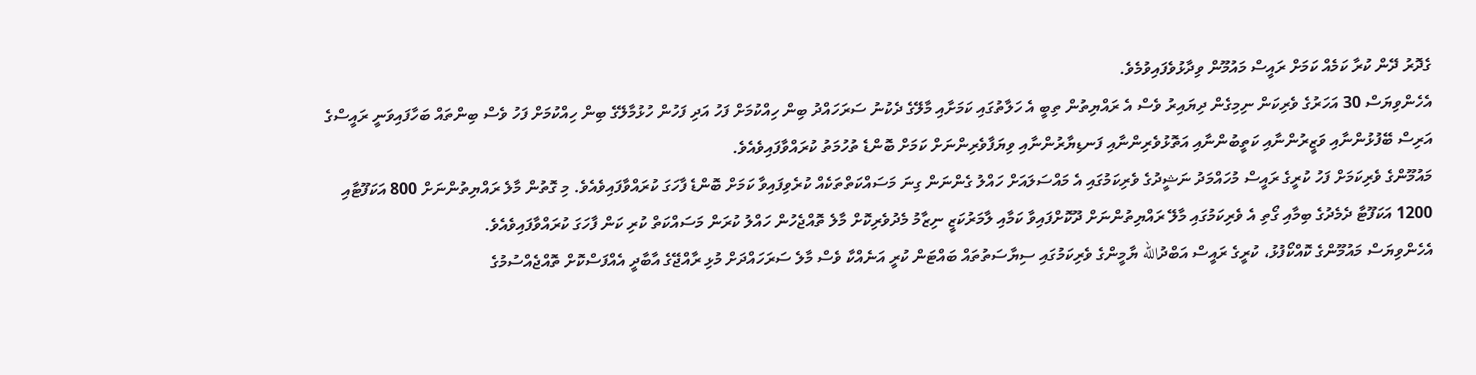ގެދޮރު ދޭން ކުރާ ކަމެއް ކަމަށް ރައީސް މައުމޫން ވިދާޅުވެފައިވުމެވެ.
އެހެންވިޔަސް 30 އަހަރުގެ ވެރިކަން ނިމިގެން ދިޔައިރު ވެސް އެ ރައްޔިތުން ތިބީ އެ ހަލާތުގައި ކަމަށާއި މާލޭގެ ދެކުނު ސަރަހައްދު ބިން ހިއްކުމަށް ފަހު އަދި ފަހުން ހުޅުމާލޭގެ ބިން ހިއްކުމަށް ފަހު ވެސް ބިންތައް ބަހާފައިވަނީ ރައީސްގެ އަރިސް ބޭފުޅުންނާއި ވަޒީރުންނާއި ކަތީބުންނާއި އަތޮޅުވެރިންނާއި ފަނޑިޔާރުންނާއި ވިޔަފާވެރިންނަށް ކަމަށް ބޮންޑެ ތުހުމަތު ކުރައްވާފައިވެއެވެ.
މައުމޫންގެ ވެރިކަމަށް ފަހު ކުރީގެ ރައީސް މުހައްމަދު ނަޝީދުގެ ވެރިކަމުގައި އެ މައްސަލައަށް ހައްލު ގެންނަން ގިނަ މަސައްކަތްތަކެއް ކުރެވިފައިވާ ކަމަށް ބޮންޑެ ފާހަގަ ކުރައްވާފައިވެއެވެ. މި ގޮތުން މާލެ ރައްޔިތުންނަށް 800 އަކަފޫޓާއި 1200 އަކަފޫޓާ ދެމެދުގެ ބިމާއި ގޯތި އެ ވެރިކަމުގައި މާލޭ ރައްޔިތުންނަށް ދޫކޮށްފައިވާ ކަމާއި ލާމަރުކަޒީ ނިޒާމު މެދުވެރިކޮށް މާލެ ތޮއްޖެހުން ހައްލު ކުރަން މަސައްކަތް ކުރި ކަން ފާހަގަ ކުރައްވާފައިވެއެވެ.
އެހެންވިޔަސް މައުމޫންގެ ކޮއްކޯފުޅު، ކުރީގެ ރައީސް އަބްދުالله ޔާމީންގެ ވެރިކަމުގައި ސިޔާސަތުތައް ބައްޓަން ކުރީ އަނެއްކާ ވެސް މާލެ ސަރަހައްދަށް މުޅި ރާއްޖޭގެ އާބާދީ އެއްފަސްކޮށް ތޮއްޖެއްސުމުގެ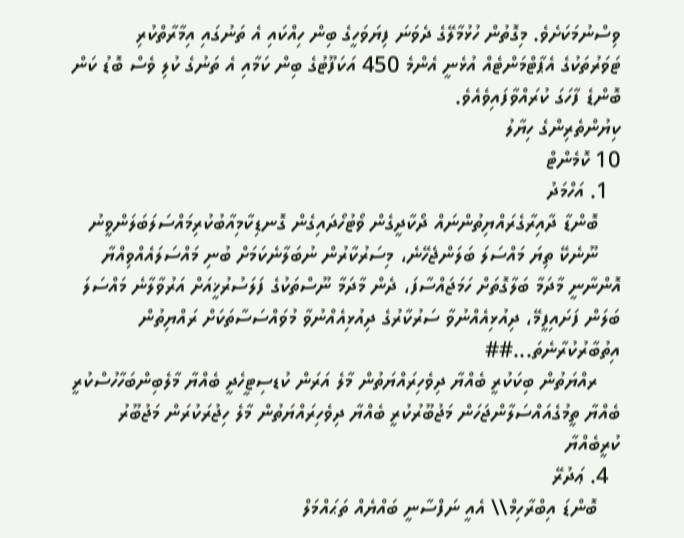ވިސްނުމަކަށެވެ. މިގޮތުން ހުޅުމާލޭގެ ދެވަނަ ފިޔަވަހީގެ ބިން ހިއްކައި އެ ތަނުގައި އިމާރާތްކުރި ޓަވަރުތަކުގެ އެޕާޓްމަންޓެއް އުޅެނީ އެންމެ 450 އަކަފޫޓުގެ ބިން ކަމާއި އެ ތަނުގެ ކުލި ވެސް ބޮޑު ކަން ބޮންޑެ ފާހަގަ ކުރައްވާފައިވެއެވެ.
ކިޔުންތެރިންގެ ހިޔާލު
10 ކޮމެންޓް
  1. އަހްމަދު
    ބޮންޑާ ދާއިރާގެރައްޔިތުންނައް ދޯކާދީގެން ވޯޓުހޯދައިގެން ގޮނޑިކާމިއާބުކުރިމައްސަލަބަލަންވީނު
    ނޫނެކޭ ތިޔަ މައްސަލަ ބަލަންޖެހޭނެ، މިސަރުކާރުން ނުބަލާނެކަމަށް ބުނި މައްސަލައެއްވިއްޔާ އޮންނާނީ މާދަމާ ބަލާގޮތަށް ހަމަޖައްސާފަ، ދެން މާދަމާ ނޫސްތަކުގެ ފަލަސުރުޚީއަށް އަރުވާލާނެ މައްސަލަ ބަލަން ފަށައިފީމޭ، ދިއުޅިއެއްނުވާ ސަރުކާރުގެ ދިއުޅިއެއްނުވާ މުވައްސަސާތަކަށް ރައްޔިތުން އިތުބާރުކުރާނެތަ...##
    ރއްޔަތުން ބިކަކުރީ ބެއްޔާ ދިވެހިރައްޔަތުން މާލެ އަރަން ކުޑސިޓީހެދީ ބެއްޔާ މާލެބިންބަހާހުސްކުރީ ބެއްޔާ ތީމުގެއައްސަލާންޖަހަން މަޖުބޫރުކުރީ ބެއްޔާ ދިވެހިރައްޔަތުން މާލެ ހިޖުރަކުރަން މަޖުބޫރު ކުރީބެއްޔާ
  4. ޢަދުރޭ
    ބޮންޑަ އިބްރާހިމް\\ އެއީ ނަފްސާނީ ބައްޔެއް ތަޙައްމަލް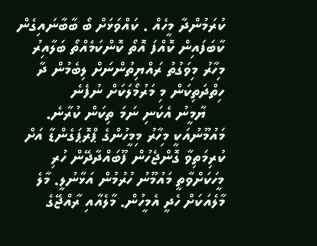ކުރަމުންދާ މީހެއް . ކައްވަޅަށް ބޯ ބާބާނައިގެން ކާބަފައިން ކޮއްފަ އޮތޯ ކޮންކަމެއްތޯ ބަލާއިރު މިހާރު މިވަގުތު ރައްޔިތުންނަށް ލިބެމުން ދާ ހިތްދަތިކަން މި މަރުމޯލަކަށް ނުފެނެ
    ޔާމީނު އެކަނި ނަމަ ތިކަން ކުރާނެ. މައުމޫނުއަކީ މިހާރު މިމީހުންގެ ޕްރޮޕަގެންޑާ އަށް ކުރިމަތިވާ ގޮންޖެހުން ފޫބައްދާދޭން ހުރި މީހަކަށްވާތީ މައުމޫނު ހުރުމުން އަޅާނުލީ. މާލެ މާލެއަކަށް ހެދީ އެމީހުން. މާލެއާއި ރާއްޖޭގެ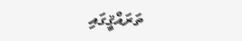ތަރައްޤީގައި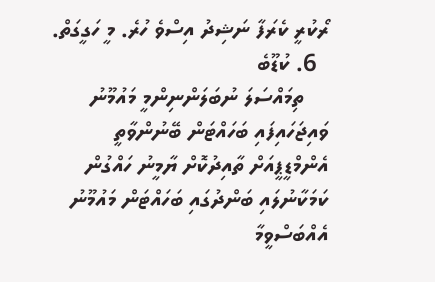ރޯކުރީ ކެރަފާ ނަޝިދު އިސްވެ ހުރެ. މީ ހަގީގަތް.
  6. ކުޑޫބެ
    ތިމައްސަލަ ނުބަލަންނިންމީ މައުމޫނު ވައިޖަހައިފައި ބަހައްޓަން ބޭނުންވާތީ އެންމްޑީޕީއަށް ތާއިދުކޮށް ޔާމީނު ހައްގުން ކަމަކާނުލައި ބަންދުގައި ބަހައްޓަން މައުމޫނު އެއްބަސްވީމާ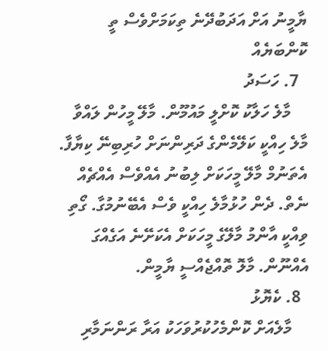ޔާމީނު އަށް އަދަބުދޭނެ ތިކަމަށްވެސް ތީ ކޮންބަޔެއް
  7. ހަސަދު
    މާލެ ހަލާކު ކޮށްލީ މައުމޫން. މާލޭ މީހުން ލައްވާ މާލެ ހިއްކީ ކަލޭމެންގެ ދަރިންނަށް ހުރިބިނޭ ކިޔާފާ. އެތަނުމް މާލޭ މީހަކަށް ލިބުނު އެއްވެސް އެއްޗެއް ނެތް. ދެން ހުޅުމާލެ ހިއްކީ ވެސް އެބޭނުމުގާ. ގޯތި ވިއްކީ އާންމު މާލޭގެ މީހަކަށް އެކަށޭނެ އަގެއްގަ އެއްނޫން. މާލޮ ތޮއްޖެއްސީ ޔާމީން.
  8. ކެޔޮޅު
    މާލެއަށް ކޮންމެހުކުރުވަހަކު އަރާ ރަންނަމާރި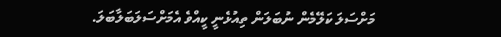މަށްސަލަ ކަލޭމެން ނުބަލަން ތިއުޅެނީ ކީއްވެ އެމަށްސަލަބަލާބަލަ.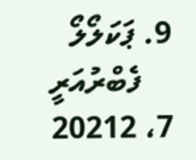9. ޕަކަލޯލޯ
    ފެބްރުއަރީ 7، 20212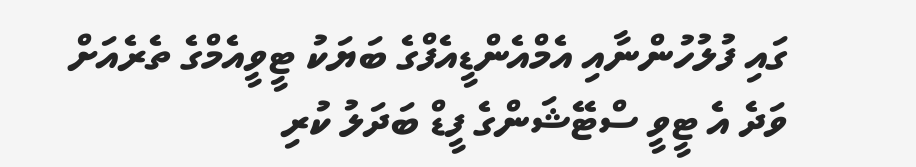ގައި ފުލުހުންނާއި އެމްއެންޑީއެފްގެ ބަޔަކު ޓީވީއެމްގެ ތެރެއަށް ވަދެ އެ ޓީވީ ސްޓޭޝަންގެ ފީޑް ބަދަލު ކުރި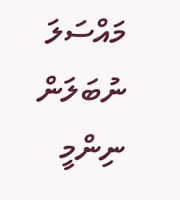މައްސަލަ ނުބަލަން ނިންމީ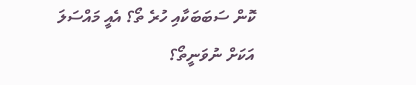ކޮން ސަބަބަކާއި ހުރެ ތޯ؟ އެއީ މައްސަލަ އަކަށް ނުވަނީތޯ؟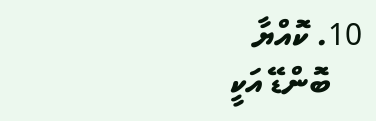10. ކޮއްޔާ
    ބޮންޑޭ އަކީ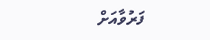ފަރުވާއަށް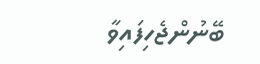ބޭނުންޖެހިފައިވާ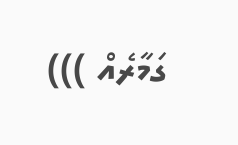ގަމާރެއް )))